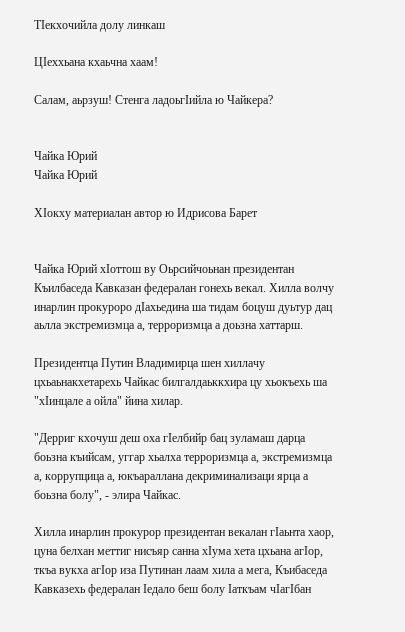ТIекхочийла долу линкаш

ЦIеххьана кхаьчна хаам!

Салам, аьрзуш! Стенга ладоьгIийла ю Чайкера?


Чайка Юрий
Чайка Юрий

ХIокху материалан автор ю Идрисова Барет


Чайка Юрий хIоттош ву Оьрсийчоьнан президентан Къилбаседа Кавказан федералан гонехь векал. Хилла волчу инарлин прокуроро дIахьедина ша тидам боцуш дуьтур дац аьлла экстремизмца а, терроризмца а доьзна хаттарш.

Президентца Путин Владимирца шен хиллачу цхьаьнакхетарехь Чайкас билгалдаьккхира цу хьокъехь ша "хIинцале а ойла" йина хилар.

"Дерриг кхочуш деш оха гIелбийр бац зуламаш дарца боьзна къийсам, уггар хьалха терроризмца а, экстремизмца а, коррупцица а, юкъараллана декриминализаци ярца а боьзна болу", - элира Чайкас.

Хилла инарлин прокурор президентан векалан гIаьнта хаор, цуна белхан меттиг нисъяр санна хIума хета цхьана агIор, ткъа вукха агIор иза Путинан лаам хила а мега, Къибаседа Кавказехь федералан Iедало беш болу Iаткъам чIагIбан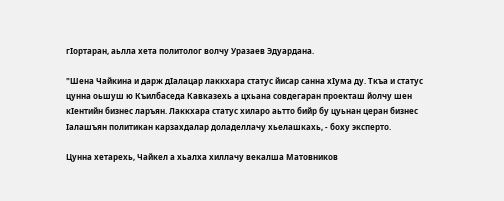гIортаран, аьлла хета политолог волчу Уразаев Эдуардана.

"Шена Чайкина и дарж дIалацар лаккхара статус йисар санна хIума ду. Ткъа и статус цунна оьшуш ю Къилбаседа Кавказехь а цхьана совдегаран проекташ йолчу шен кIентийн бизнес ларъян. Лаккхара статус хиларо аьтто бийр бу цуьнан церан бизнес Iалашъян политикан карзахдалар доладеллачу хьелашкахь, - боху эксперто.

Цунна хетарехь, Чайкел а хьалха хиллачу векалша Матовников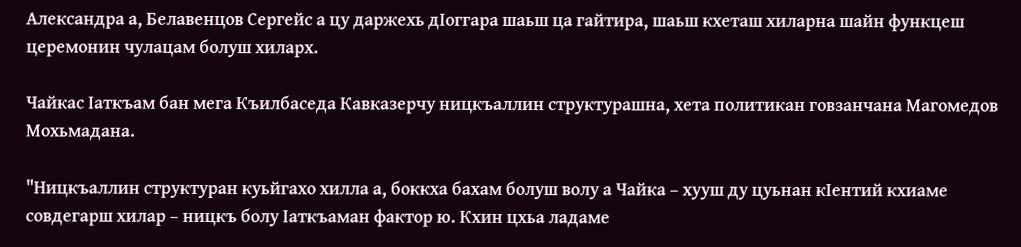Александра а, Белавенцов Сергейс а цу даржехь дIоггара шаьш ца гайтира, шаьш кхеташ хиларна шайн функцеш церемонин чулацам болуш хиларх.

Чайкас Iаткъам бан мега Къилбаседа Кавказерчу ницкъаллин структурашна, хета политикан говзанчана Магомедов Мохьмадана.

"Ницкъаллин структуран куьйгахо хилла а, боккха бахам болуш волу а Чайка – хууш ду цуьнан кIентий кхиаме совдегарш хилар – ницкъ болу Iаткъаман фактор ю. Кхин цхьа ладаме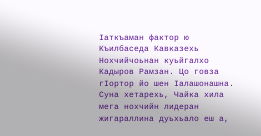Iаткъаман фактор ю Къилбаседа Кавказехь Нохчийчоьнан куьйгалхо Кадыров Рамзан. Цо говза гIортор йо шен Iалашонашна. Суна хетарехь, Чайка хила мега нохчийн лидеран жигараллина дуьхьало еш а,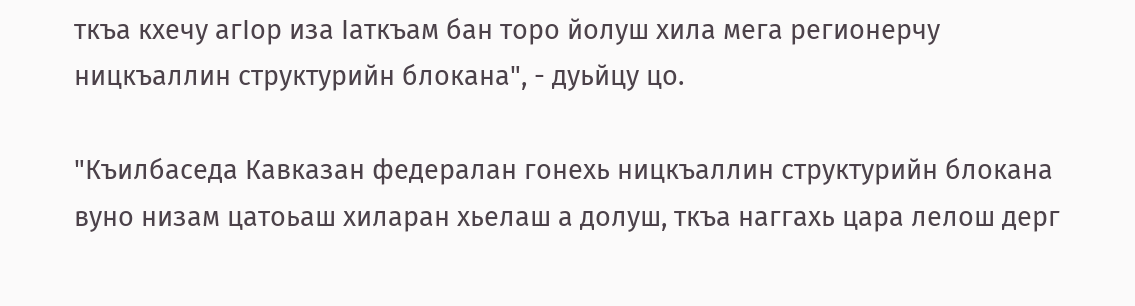ткъа кхечу агIор иза Iаткъам бан торо йолуш хила мега регионерчу ницкъаллин структурийн блокана", - дуьйцу цо.

"Къилбаседа Кавказан федералан гонехь ницкъаллин структурийн блокана вуно низам цатоьаш хиларан хьелаш а долуш, ткъа наггахь цара лелош дерг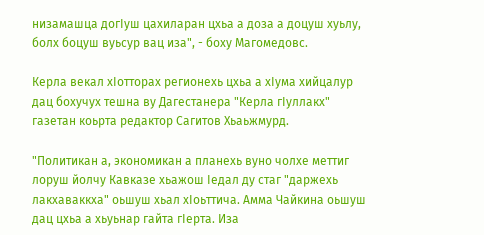низамашца догIуш цахиларан цхьа а доза а доцуш хуьлу, болх боцуш вуьсур вац иза", - боху Магомедовс.

Керла векал хIотторах регионехь цхьа а хIума хийцалур дац бохучух тешна ву Дагестанера "Керла гIуллакх" газетан коьрта редактор Сагитов Хьаьжмурд.

"Политикан а, экономикан а планехь вуно чолхе меттиг лоруш йолчу Кавказе хьажош Iедал ду стаг "даржехь лакхаваккха" оьшуш хьал хIоьттича. Амма Чайкина оьшуш дац цхьа а хьуьнар гайта гIерта. Иза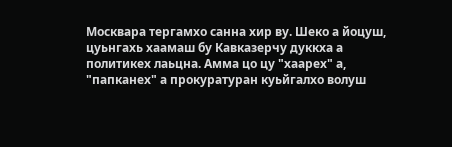Москвара тергамхо санна хир ву. Шеко а йоцуш, цуьнгахь хаамаш бу Кавказерчу дуккха а политикех лаьцна. Амма цо цу "хаарех" а, "папканех" а прокуратуран куьйгалхо волуш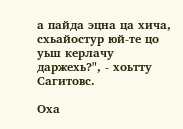а пайда эцна ца хича, схьайостур юй-те цо уьш керлачу даржехь?", - хоьтту Сагитовс.

Оха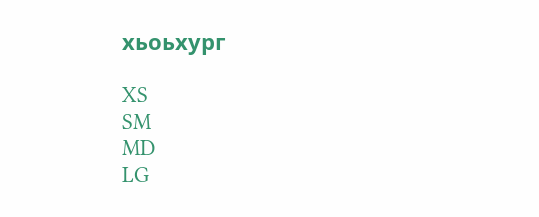хьоьхург

XS
SM
MD
LG